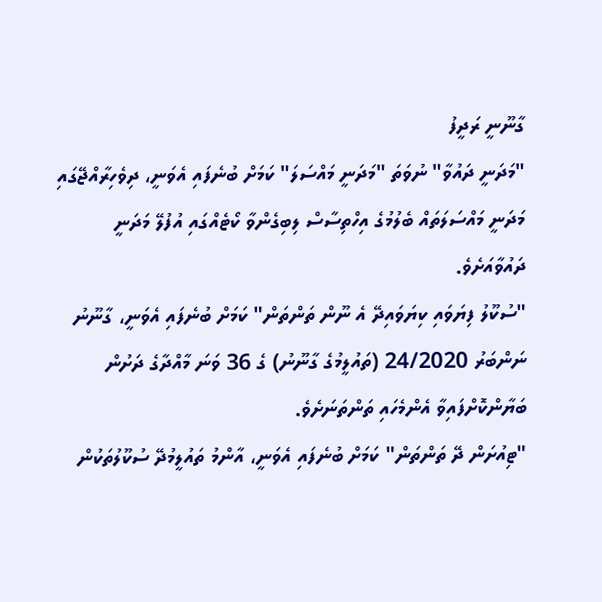ގާނޫނީ ރަދީފު
"މަދަނީ ދައުވާ" ނުވަތަ "މަދަނީ މައްސަލަ" ކަމަށް ބުނެފައި އެވަނީ، ދިވެހިރާއްޖޭގައި މަދަނީ މައްސަލަތައް ބެލުމުގެ އިހްތިސާސް ލިބިގެންވާ ކޯޓެއްގައި އުފުލޭ މަދަނީ ދައުވާއަށެވެ.
"ސުކޫލު ފިޔަވައި ކިޔަވައިދޭ އެ ނޫން ތަންތަން" ކަމަށް ބުނެފައި އެވަނީ، ގާނޫނު ނަންބަރު 24/2020 (ތައުލީމުގެ ގާނޫނު) ގެ 36 ވަނަ މާއްދާގެ ދަށުން ބަޔާންކޮށްފައިވާ އެންމެހައި ތަންތަނަށެވެ.
"ޓިއުށަން ދޭ ތަންތަން" ކަމަށް ބުނެފައި އެވަނީ، އާންމު ތައުލީމުދޭ ސުކޫލުތަކުން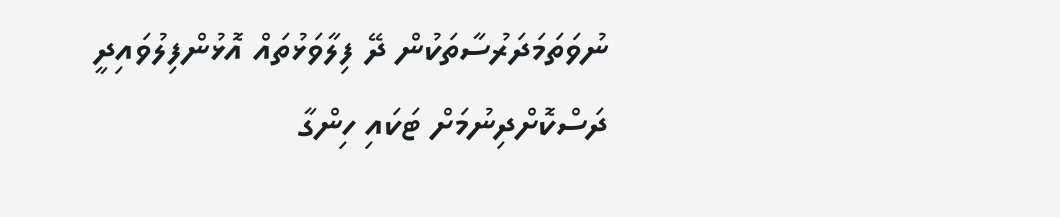ނުވަތަމަދަރުސާތަކުން ދޭ ފިލާވަޅުތައް އޮޅުންފިލުވައިދީ ދަސްކޮށްދިނުމަށް ޓަކައި ހިންގާ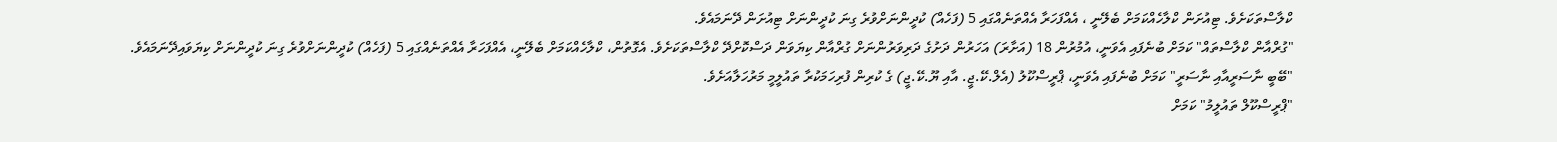ކްލާސްތަކަށެވެ. ޓިއުށަން ކްލާހެއްކަމަށް ބެލޭނީ ، އެއްފަހަރާ އެއްތަނެއްގައި 5 (ފަހެއް) ކުދީންނަށްވުރެ ގިނަ ކުދީންނަށް ޓިއުށަން ދޭނަމައެވެ.
"ގުރްއާން ކްލާސްތައް" ކަމަށް ބުނެފައި އެވަނީ، އުމުރުން 18 (އަށާރަ) އަހަރުން ދަށުގެ ދަރިވަރުންނަށް ގުރްއާން ކިޔަވަން ދަސްކޮށްދޭ ކްލާސްތަކަށެވެ. އެގޮތުން، ކްލާހެއްކަމަށް ބެލޭނީ، އެއްފަހަރާ އެއްތަނެއްގައި 5 (ފަހެއް) ކުދީންނަށްވުރެ ގިނަ ކުދީންނަށް ކިޔަވައިދޭނަމައެވެ.
"ބޭބީ ނާސަރީއާއި ނާސަރީ" ކަމަށް ބުނެފައި އެވަނީ، ޕްރީސްކޫލު (އެލް.ކޭ.ޖީ. އާއި ޔޫ.ކޭ.ޖީ) ގެ ކުރިން ފުރިހަމަކުރާ ތައުލީމީ މަރުހަލާއަށެވެ.
"ޕްރީސްކޫލް ތައުލީމު" ކަމަށް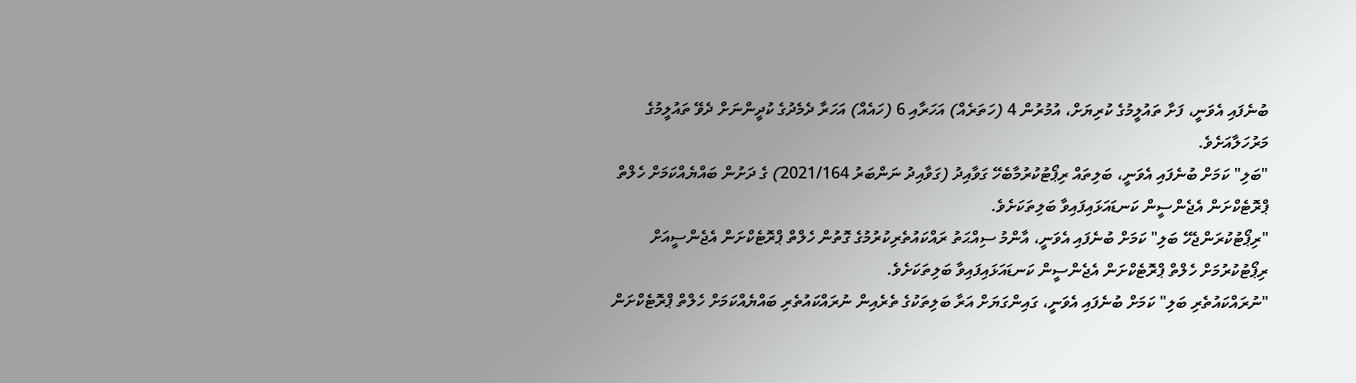ބުނެފައި އެވަނީ، ފަށާ ތައުލީމުގެ ކުރިޔަށް، އުމުރުން 4 (ހަތަރެއް) އަހަރާއި 6 (ހައެއް) އަހަރާ ދެމެދުގެ ކުދީންނަށް ދެވޭ ތައުލީމުގެ މަރުހަލާއަށެވެ.
"ބަލި" ކަމަށް ބުނެފައި އެވަނީ، ބަލިތައް ރިޕޯޓުކުރުމާބެހޭ ގަވާއިދު (ގަވާއިދު ނަންބަރު 2021/164) ގެ ދަށުން ބައްޔެއްކަމަށް ހެލްތް ޕްރޮޓެކްށަން އެޖެންސީން ކަނޑައަޅައިފައިވާ ބަލިތަކަށެވެ.
"ރިޕޯޓުކުރަންޖެހޭ ބަލި" ކަމަށް ބުނެފައި އެވަނީ، އާންމު ސިއްޙަތު ރައްކައުތެރިކުރުމުގެ ގޮތުން ހެލްތް ޕްރޮޓެކްށަން އެޖެންސީއަށް ރިޕޯޓުކުރުމަށް ހެލްތް ޕްރޮޓެކްށަން އެޖެންސީން ކަނޑައަޅައިފައިވާ ބަލިތަކަށެވެ.
"ނުރައްކައުތެރި ބަލި" ކަމަށް ބުނެފައި އެވަނީ، ގައިންގަޔަށް އަރާ ބަލިތަކުގެ ތެރެއިން ނުރައްކައުތެރި ބައްޔެއްކަމަށް ހެލްތް ޕްރޮޓެކްށަން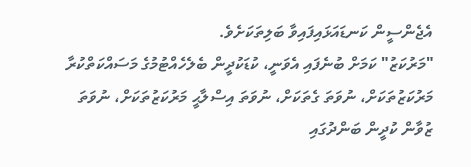އެޖެންސީން ކަނޑައަޅައިފައިވާ ބަލިތަކަށެވެ.
"މަރުކަޒު" ކަމަށް ބުނެފައި އެވަނީ، ކުޑަކުދީން ބެލެހެއްޓުމުގެ މަސައްކަތްކުރާ މަރުކަޒުތަކަށް، ނުވަތަ ގެތަކަށް، ނުވަތަ އިސްލާޙީ މަރުކަޒުތަކަށް، ނުވަތަ ޒުވާން ކުދީން ބަންދުގައި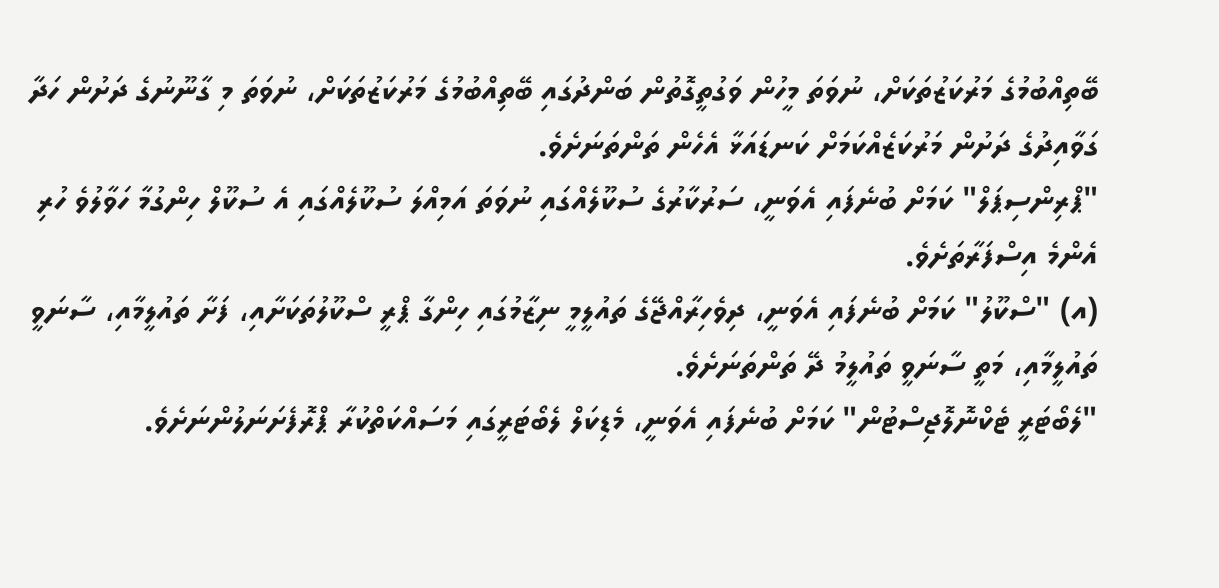ބޭތިއްބުމުގެ މަރުކަޒުތަކަށް، ނުވަތަ މީހުން ވަގުތީގޮތުން ބަންދުގައި ބޭތިއްބުމުގެ މަރުކަޒުތަކަށް، ނުވަތަ މި ގާނޫނުގެ ދަށުން ހަދާ ގަވާއިދުގެ ދަށުން މަރުކަޒެއްކަމަށް ކަނޑައަޅާ އެހެން ތަންތަނަށެވެ.
"ޕްރިންސިޕަލް" ކަމަށް ބުނެފައި އެވަނީ، ސަރުކާރުގެ ސުކޫލެއްގައި ނުވަތަ އަމިއްލަ ސުކޫލެއްގައި އެ ސުކޫލް ހިންގުމާ ހަވާލުވެ ހުރި އެންމެ އިސްފަރާތަށެވެ.
(އ) "ސްކޫލު" ކަމަށް ބުނެފައި އެވަނީ، ދިވެހިރާއްޖޭގެ ތައުލީމީ ނިޒާމުގައި ހިންގާ ޕްރީ ސްކޫލުތަކަށާއި، ފަށާ ތައުލީމާއި، ސާނަވީ ތައުލީމާއި، މަތީ ސާނަވީ ތައުލީމު ދޭ ތަންތަނަށެވެ.
"ލެބޯޓަރީ ޓެކްނޮލޮޖިސްޓުން" ކަމަށް ބުނެފައި އެވަނީ، މެޑިކަލް ލެބޯޓަރީގައި މަސައްކަތްކުރާ ޕްރޮފެށަނަލުންނަށެވެ.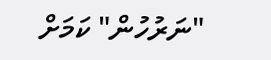"ނަރުހުން" ކަމަށް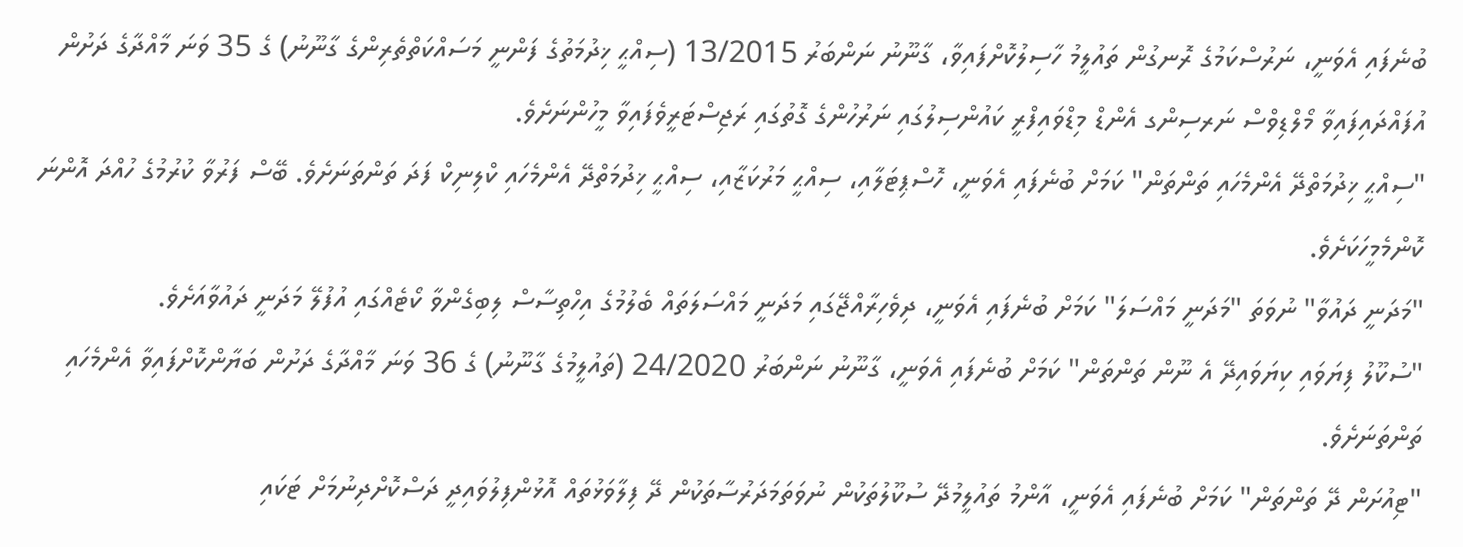ބުނެފައި އެވަނީ، ނަރުސްކަމުގެ ރޮނގުން ތައުލީމު ހާސިލުކޮށްފައިވާ، ގާނޫނު ނަންބަރު 13/2015 (ސިއްޙީ ޚިދުމަތުގެ ފަންނީ މަސައްކަތްތެރިންގެ ގާނޫނު) ގެ 35 ވަނަ މާއްދާގެ ދަށުން އުފައްދައިފައިވާ މޯލްޑިވްސް ނަރސިންގ އެންޑް މިޑްވައިފްރީ ކައުންސިލުގައި ނަރުހުންގެ ގޮތުގައި ރަޖިސްޓަރީވެފައިވާ މީހުންނަށެވެ.
"ސިއްޙީ ޚިދުމަތްދޭ އެންމެހައި ތަންތަން" ކަމަށް ބުނެފައި އެވަނީ، ހޮސްޕިޓަލާއި، ސިއްޙީ މަރުކަޒާއި، ސިއްޙީ ޚިދުމަތްދޭ އެންމެހައި ކްލިނިކް ފަދަ ތަންތަނަށެވެ. ބޭސް ފަރުވާ ކުރުމުގެ ހުއްދަ އޮންނަ ކޮންމެމީހަކަށެވެ.
"މަދަނީ ދައުވާ" ނުވަތަ "މަދަނީ މައްސަލަ" ކަމަށް ބުނެފައި އެވަނީ، ދިވެހިރާއްޖޭގައި މަދަނީ މައްސަލަތައް ބެލުމުގެ އިހްތިސާސް ލިބިގެންވާ ކޯޓެއްގައި އުފުލޭ މަދަނީ ދައުވާއަށެވެ.
"ސުކޫލު ފިޔަވައި ކިޔަވައިދޭ އެ ނޫން ތަންތަން" ކަމަށް ބުނެފައި އެވަނީ، ގާނޫނު ނަންބަރު 24/2020 (ތައުލީމުގެ ގާނޫނު) ގެ 36 ވަނަ މާއްދާގެ ދަށުން ބަޔާންކޮށްފައިވާ އެންމެހައި ތަންތަނަށެވެ.
"ޓިއުށަން ދޭ ތަންތަން" ކަމަށް ބުނެފައި އެވަނީ، އާންމު ތައުލީމުދޭ ސުކޫލުތަކުން ނުވަތަމަދަރުސާތަކުން ދޭ ފިލާވަޅުތައް އޮޅުންފިލުވައިދީ ދަސްކޮށްދިނުމަށް ޓަކައި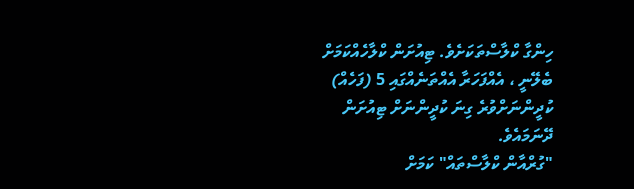ހިންގާ ކްލާސްތަކަށެވެ. ޓިއުށަން ކްލާހެއްކަމަށް ބެލޭނީ ، އެއްފަހަރާ އެއްތަނެއްގައި 5 (ފަހެއް) ކުދީންނަށްވުރެ ގިނަ ކުދީންނަށް ޓިއުށަން ދޭނަމައެވެ.
"ގުރްއާން ކްލާސްތައް" ކަމަށް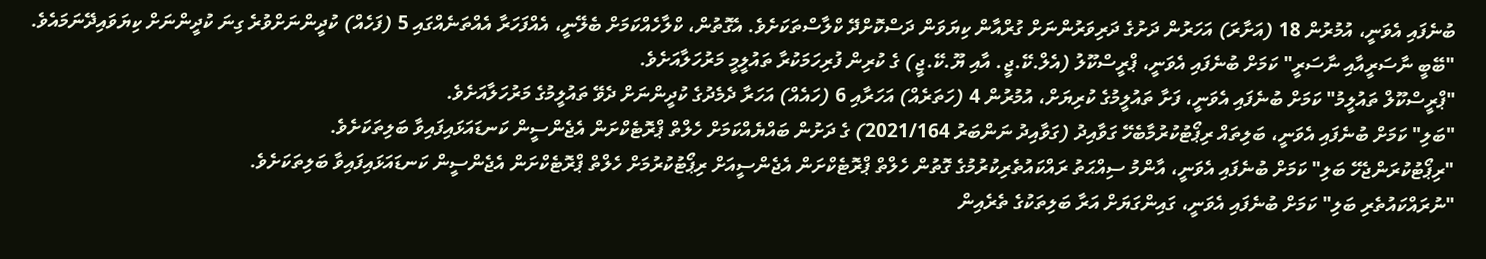ބުނެފައި އެވަނީ، އުމުރުން 18 (އަށާރަ) އަހަރުން ދަށުގެ ދަރިވަރުންނަށް ގުރްއާން ކިޔަވަން ދަސްކޮށްދޭ ކްލާސްތަކަށެވެ. އެގޮތުން، ކްލާހެއްކަމަށް ބެލޭނީ، އެއްފަހަރާ އެއްތަނެއްގައި 5 (ފަހެއް) ކުދީންނަށްވުރެ ގިނަ ކުދީންނަށް ކިޔަވައިދޭނަމައެވެ.
"ބޭބީ ނާސަރީއާއި ނާސަރީ" ކަމަށް ބުނެފައި އެވަނީ، ޕްރީސްކޫލު (އެލް.ކޭ.ޖީ. އާއި ޔޫ.ކޭ.ޖީ) ގެ ކުރިން ފުރިހަމަކުރާ ތައުލީމީ މަރުހަލާއަށެވެ.
"ޕްރީސްކޫލް ތައުލީމު" ކަމަށް ބުނެފައި އެވަނީ، ފަށާ ތައުލީމުގެ ކުރިޔަށް، އުމުރުން 4 (ހަތަރެއް) އަހަރާއި 6 (ހައެއް) އަހަރާ ދެމެދުގެ ކުދީންނަށް ދެވޭ ތައުލީމުގެ މަރުހަލާއަށެވެ.
"ބަލި" ކަމަށް ބުނެފައި އެވަނީ، ބަލިތައް ރިޕޯޓުކުރުމާބެހޭ ގަވާއިދު (ގަވާއިދު ނަންބަރު 2021/164) ގެ ދަށުން ބައްޔެއްކަމަށް ހެލްތް ޕްރޮޓެކްށަން އެޖެންސީން ކަނޑައަޅައިފައިވާ ބަލިތަކަށެވެ.
"ރިޕޯޓުކުރަންޖެހޭ ބަލި" ކަމަށް ބުނެފައި އެވަނީ، އާންމު ސިއްޙަތު ރައްކައުތެރިކުރުމުގެ ގޮތުން ހެލްތް ޕްރޮޓެކްށަން އެޖެންސީއަށް ރިޕޯޓުކުރުމަށް ހެލްތް ޕްރޮޓެކްށަން އެޖެންސީން ކަނޑައަޅައިފައިވާ ބަލިތަކަށެވެ.
"ނުރައްކައުތެރި ބަލި" ކަމަށް ބުނެފައި އެވަނީ، ގައިންގަޔަށް އަރާ ބަލިތަކުގެ ތެރެއިން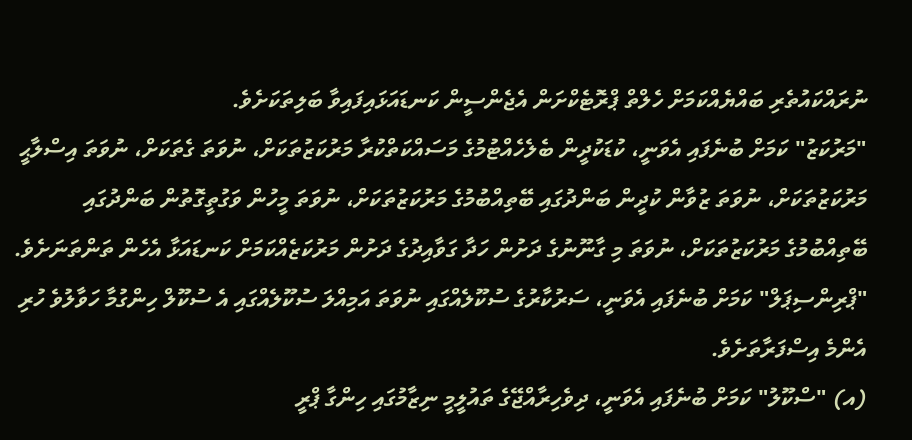ނުރައްކައުތެރި ބައްޔެއްކަމަށް ހެލްތް ޕްރޮޓެކްށަން އެޖެންސީން ކަނޑައަޅައިފައިވާ ބަލިތަކަށެވެ.
"މަރުކަޒު" ކަމަށް ބުނެފައި އެވަނީ، ކުޑަކުދީން ބެލެހެއްޓުމުގެ މަސައްކަތްކުރާ މަރުކަޒުތަކަށް، ނުވަތަ ގެތަކަށް، ނުވަތަ އިސްލާޙީ މަރުކަޒުތަކަށް، ނުވަތަ ޒުވާން ކުދީން ބަންދުގައި ބޭތިއްބުމުގެ މަރުކަޒުތަކަށް، ނުވަތަ މީހުން ވަގުތީގޮތުން ބަންދުގައި ބޭތިއްބުމުގެ މަރުކަޒުތަކަށް، ނުވަތަ މި ގާނޫނުގެ ދަށުން ހަދާ ގަވާއިދުގެ ދަށުން މަރުކަޒެއްކަމަށް ކަނޑައަޅާ އެހެން ތަންތަނަށެވެ.
"ޕްރިންސިޕަލް" ކަމަށް ބުނެފައި އެވަނީ، ސަރުކާރުގެ ސުކޫލެއްގައި ނުވަތަ އަމިއްލަ ސުކޫލެއްގައި އެ ސުކޫލް ހިންގުމާ ހަވާލުވެ ހުރި އެންމެ އިސްފަރާތަށެވެ.
(އ) "ސްކޫލު" ކަމަށް ބުނެފައި އެވަނީ، ދިވެހިރާއްޖޭގެ ތައުލީމީ ނިޒާމުގައި ހިންގާ ޕްރީ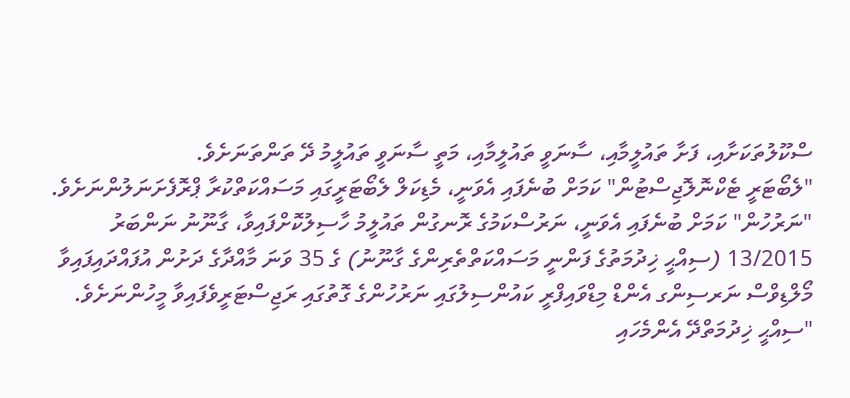ސްކޫލުތަކަށާއި، ފަށާ ތައުލީމާއި، ސާނަވީ ތައުލީމާއި، މަތީ ސާނަވީ ތައުލީމު ދޭ ތަންތަނަށެވެ.
"ލެބޯޓަރީ ޓެކްނޮލޮޖިސްޓުން" ކަމަށް ބުނެފައި އެވަނީ، މެޑިކަލް ލެބޯޓަރީގައި މަސައްކަތްކުރާ ޕްރޮފެށަނަލުންނަށެވެ.
"ނަރުހުން" ކަމަށް ބުނެފައި އެވަނީ، ނަރުސްކަމުގެ ރޮނގުން ތައުލީމު ހާސިލުކޮށްފައިވާ، ގާނޫނު ނަންބަރު 13/2015 (ސިއްޙީ ޚިދުމަތުގެ ފަންނީ މަސައްކަތްތެރިންގެ ގާނޫނު) ގެ 35 ވަނަ މާއްދާގެ ދަށުން އުފައްދައިފައިވާ މޯލްޑިވްސް ނަރސިންގ އެންޑް މިޑްވައިފްރީ ކައުންސިލުގައި ނަރުހުންގެ ގޮތުގައި ރަޖިސްޓަރީވެފައިވާ މީހުންނަށެވެ.
"ސިއްޙީ ޚިދުމަތްދޭ އެންމެހައި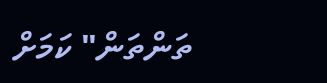ތަންތަން" ކަމަށް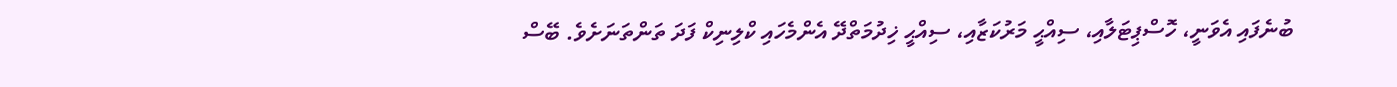ބުނެފައި އެވަނީ، ހޮސްޕިޓަލާއި، ސިއްޙީ މަރުކަޒާއި، ސިއްޙީ ޚިދުމަތްދޭ އެންމެހައި ކްލިނިކް ފަދަ ތަންތަނަށެވެ. ބޭސް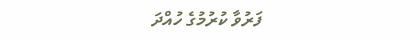ފަރުވާ ކުރުމުގެ ހުއްދަ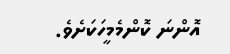އޮންނަ ކޮންމެމީހަކަށެވެ.